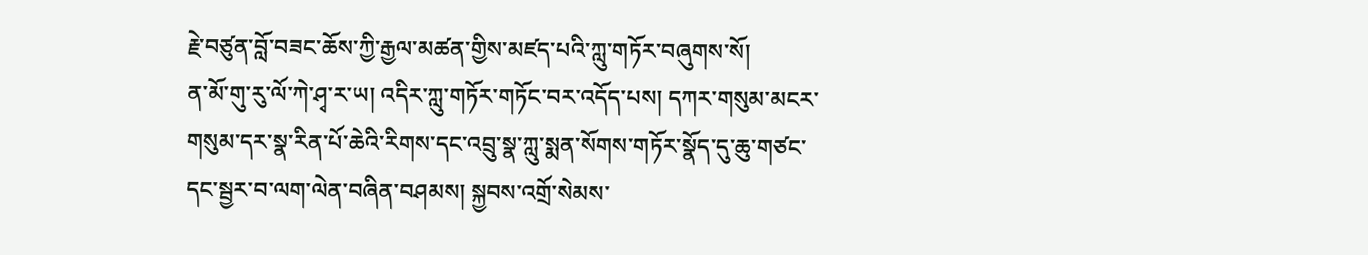རྗེ་བཙུན་བློ་བཟང་ཆོས་ཀྱི་རྒྱལ་མཚན་གྱིས་མཛད་པའི་ཀླུ་གཏོར་བཞུགས་སོ།
ན་མོ་གུ་རུ་ལོ་ཀེ་ཤྭ་ར་ཡ། འདིར་ཀླུ་གཏོར་གཏོང་བར་འདོད་པས། དཀར་གསུམ་མངར་གསུམ་དར་སྣ་རིན་པོ་ཆེའི་རིགས་དང་འབྲུ་སྣ་ཀླུ་སྨན་སོགས་གཏོར་སྣོད་དུ་ཆུ་གཙང་དང་སྦྱར་བ་ལག་ལེན་བཞིན་བཤམས། སྐྱབས་འགྲོ་སེམས་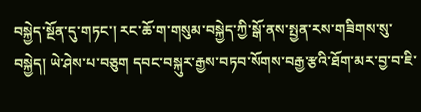བསྐྱེད་སྔོན་དུ་གཏང་། རང་ཆོ་ག་གསུམ་བསྐྱེད་ཀྱི་སྒོ་ནས་སྤྱན་རས་གཟིགས་སུ་བསྐྱེད། ཡེ་ཤེས་པ་བཅུག དབང་བསྐུར་རྒྱས་བཏབ་སོགས་བརྒྱ་རྩའི་ཐོག་མར་བྱ་བ་ཇི་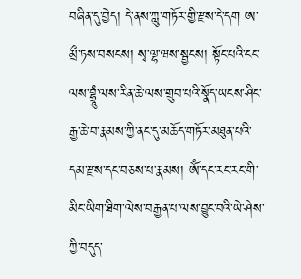བཞིན་དུ་བྱེད། དེ་ནས་ཀླུ་གཏོར་གྱི་རྫས་དེ་དག ཨ་མྲྀ་ཏས་བསངས། སྭ་ལྷ་ཝས་སྦྱངས། སྟོང་པའི་ངང་ལས་བྷྲཱུཾ་ལས་རིན་ཆེ་ལས་གྲུབ་པའི་སྣོད་ཡངས་ཤིང་རྒྱ་ཆེ་བ་རྣམས་ཀྱི་ནང་དུ་མཆོད་གཏོར་མཐུན་པའི་དམ་རྫས་དང་བཅས་པ་རྣམས། ཨོཾ་དང་རང་རང་གི་མིང་ཡིག་ཐིག་ལེས་བརྒྱན་པ་ལས་བྱུང་བའི་ཡེ་ཤེས་ཀྱི་བདུད་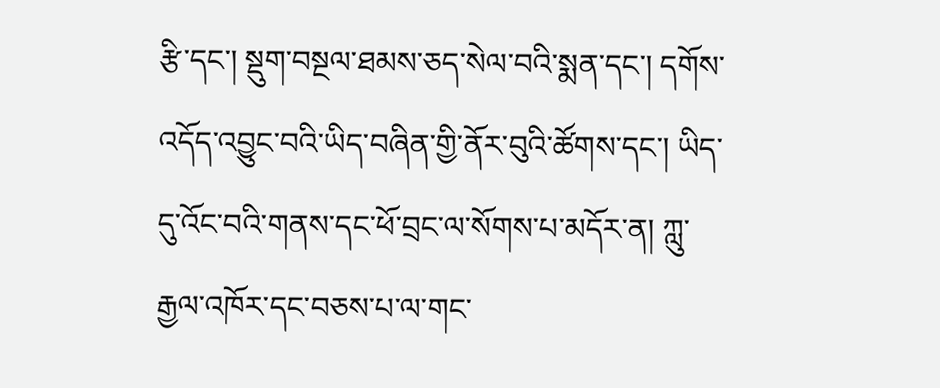རྩི་དང་། སྡུག་བསྔལ་ཐམས་ཅད་སེལ་བའི་སྨན་དང་། དགོས་འདོད་འབྱུང་བའི་ཡིད་བཞིན་གྱི་ནོར་བུའི་ཚོགས་དང་། ཡིད་དུ་འོང་བའི་གནས་དང་ཕོ་བྲང་ལ་སོགས་པ་མདོར་ན། ཀླུ་རྒྱལ་འཁོར་དང་བཅས་པ་ལ་གང་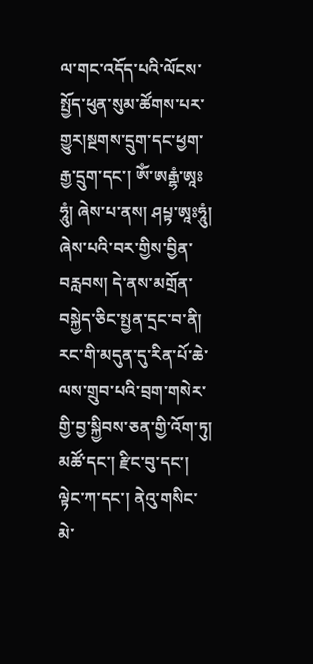ལ་གང་འདོད་པའི་ལོངས་སྤྱོད་ཕུན་སུམ་ཚོགས་པར་གྱུར།སྔགས་དྲུག་དང་ཕྱག་རྒྱ་དྲུག་དང་། ཨོཾ་ཨརྒྷཾ་ཨཱཿཧཱུཾ། ཞེས་པ་ནས། ཤཔྟ་ཨཱཿཧཱུཾ། ཞེས་པའི་བར་གྱིས་བྱིན་བརླབས། དེ་ནས་མགྲོན་བསྐྱེད་ཅིང་སྤྱན་དྲང་བ་ནི། རང་གི་མདུན་དུ་རིན་པོ་ཆེ་ལས་གྲུབ་པའི་བྲག་གསེར་གྱི་བྱ་སྐྱིབས་ཅན་གྱི་འོག་ཏུ། མཚོ་དང་། རྫིང་བུ་དང་། ལྟེང་ཀ་དང་། ནེའུ་གསིང་མེ་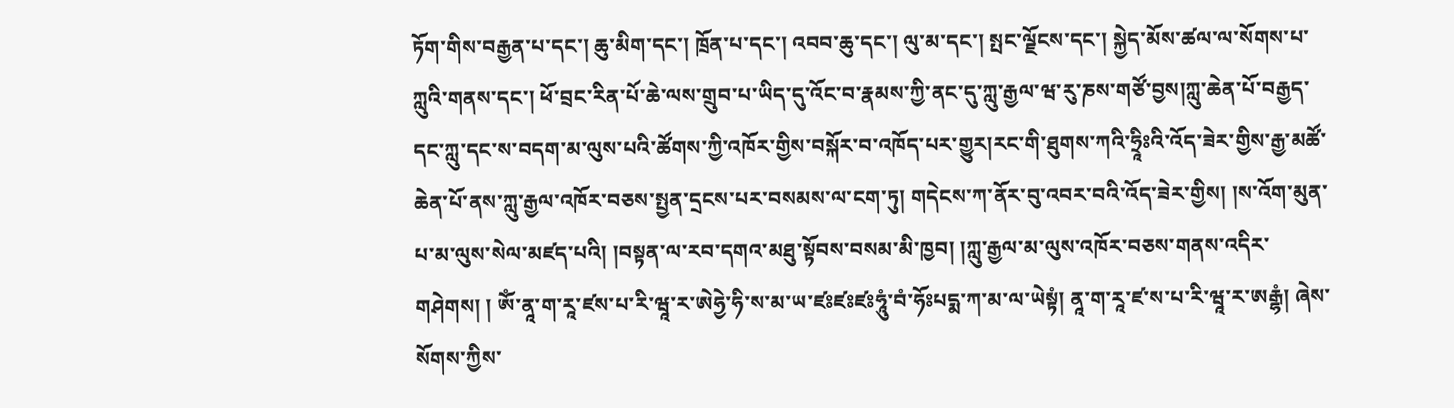ཏོག་གིས་བརྒྱན་པ་དང་། ཆུ་མིག་དང་། ཁྲོན་པ་དང་། འབབ་ཆུ་དང་། ལུ་མ་དང་། སྤང་ལྗོངས་དང་། སྐྱེད་མོས་ཚལ་ལ་སོགས་པ་ཀླུའི་གནས་དང་། ཕོ་བྲང་རིན་པོ་ཆེ་ལས་གྲུབ་པ་ཡིད་དུ་འོང་བ་རྣམས་ཀྱི་ནང་དུ་ཀླུ་རྒྱལ་ཝ་རུ་ཎས་གཙོ་བྱས།ཀླུ་ཆེན་པོ་བརྒྱད་དང་ཀླུ་དང་ས་བདག་མ་ལུས་པའི་ཚོགས་ཀྱི་འཁོར་གྱིས་བསྐོར་བ་འཁོད་པར་གྱུར།རང་གི་ཐུགས་ཀའི་ཧྲཱིཿའི་འོད་ཟེར་གྱིས་རྒྱ་མཚོ་ཆེན་པོ་ནས་ཀླུ་རྒྱལ་འཁོར་བཅས་སྤྱན་དྲངས་པར་བསམས་ལ་ངག་ཏུ། གདེངས་ཀ་ནོར་བུ་འབར་བའི་འོད་ཟེར་གྱིས། །ས་འོག་མུན་པ་མ་ལུས་སེལ་མཛད་པའི། །བསྟན་ལ་རབ་དགའ་མཐུ་སྟོབས་བསམ་མི་ཁྱབ། །ཀླུ་རྒྱལ་མ་ལུས་འཁོར་བཅས་གནས་འདིར་གཤེགས། ། ཨོཾ་ནཱ་ག་རཱ་ཛས་པ་རི་ཝཱ་ར་ཨེཧྱེ་ཧི་ས་མ་ཡ་ཛཿཛཿཛཿཧཱུཾ་བཾ་ཧོཿཔདྨ་ཀ་མ་ལ་ཡེསྟཾ། ནཱ་ག་རཱ་ཛ་ས་པ་རི་ཝཱ་ར་ཨརྒྷཾ། ཞེས་སོགས་ཀྱིས་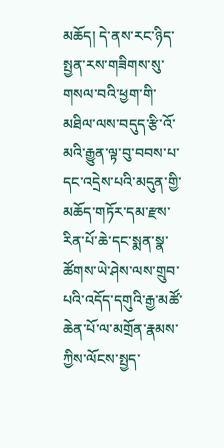མཆོད། དེ་ནས་རང་ཉིད་སྤྱན་རས་གཟིགས་སུ་གསལ་བའི་ཕྱག་གི་མཐིལ་ལས་བདུད་རྩི་འོ་མའི་རྒྱུན་ལྟ་བུ་བབས་པ་དང་འདྲེས་པའི་མདུན་གྱི་མཆོད་གཏོར་དམ་རྫས་རིན་པོ་ཆེ་དང་སྨན་སྣ་ཚོགས་ཡེ་ཤེས་ལས་གྲུབ་པའི་འདོད་དགུའི་རྒྱ་མཚོ་ཆེན་པོ་ལ་མགྲོན་རྣམས་ཀྱིས་ལོངས་སྤྱད་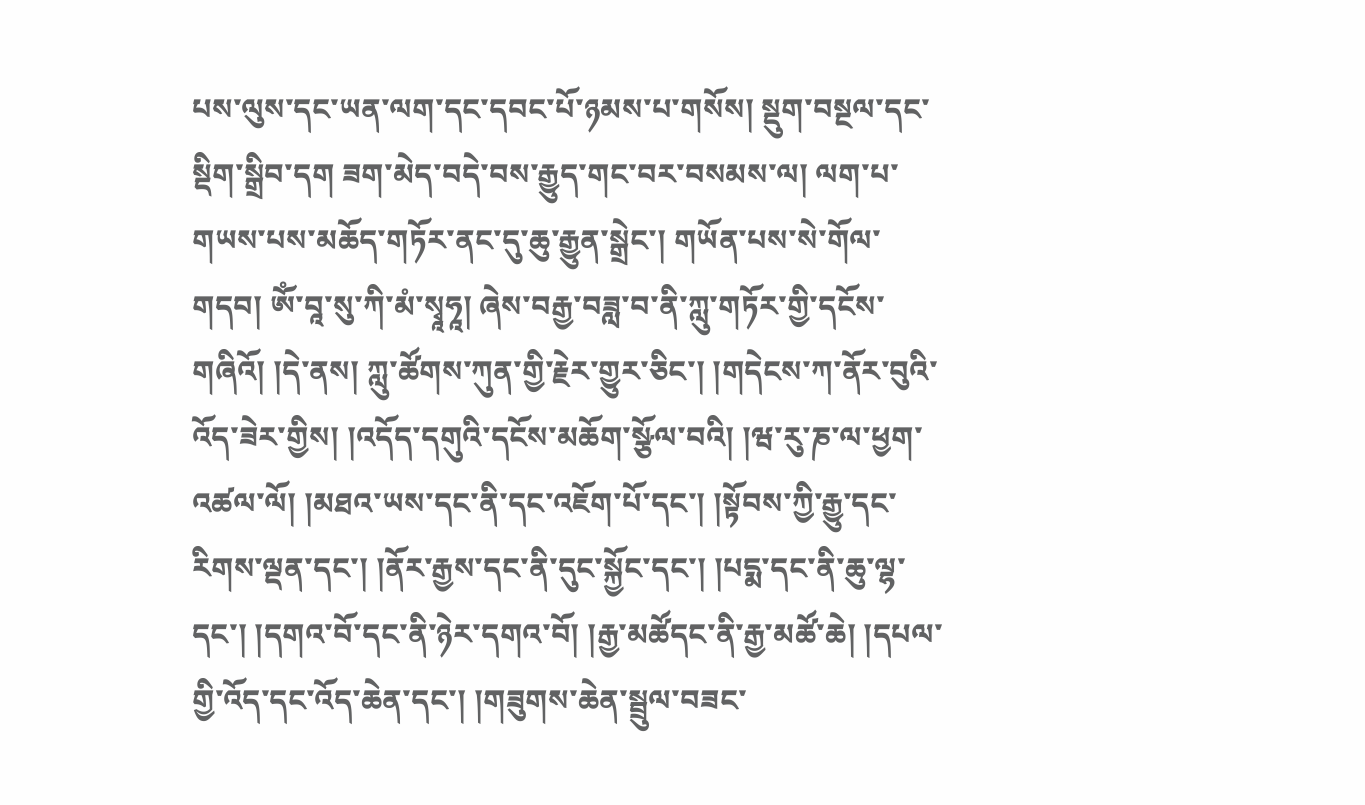པས་ལུས་དང་ཡན་ལག་དང་དབང་པོ་ཉམས་པ་གསོས། སྡུག་བསྔལ་དང་སྡིག་སྒྲིབ་དག ཟག་མེད་བདེ་བས་རྒྱུད་གང་བར་བསམས་ལ། ལག་པ་གཡས་པས་མཆོད་གཏོར་ནང་དུ་ཆུ་རྒྱུན་སྒྲེང་། གཡོན་པས་སེ་གོལ་གདབ། ཨོཾ་བཱ་སུ་ཀི་མཾ་སྭཱཧཱ། ཞེས་བརྒྱ་བཟླ་བ་ནི་ཀླུ་གཏོར་གྱི་དངོས་གཞིའོ། །དེ་ནས། ཀླུ་ཚོགས་ཀུན་གྱི་རྗེར་གྱུར་ཅིང་། །གདེངས་ཀ་ནོར་བུའི་འོད་ཟེར་གྱིས། །འདོད་དགུའི་དངོས་མཆོག་སྩོལ་བའི། །ཝ་རུ་ཎ་ལ་ཕྱག་འཚལ་ལོ། །མཐའ་ཡས་དང་ནི་དང་འཇོག་པོ་དང་། །སྟོབས་ཀྱི་རྒྱུ་དང་རིགས་ལྡན་དང་། །ནོར་རྒྱས་དང་ནི་དུང་སྐྱོང་དང་། །པདྨ་དང་ནི་ཆུ་ལྷ་དང་། །དགའ་བོ་དང་ནི་ཉེར་དགའ་བོ། །རྒྱ་མཚོདང་ནི་རྒྱ་མཚོ་ཆེ། །དཔལ་གྱི་འོད་དང་འོད་ཆེན་དང་། །གཟུགས་ཆེན་སྦྲུལ་བཟང་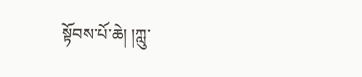སྟོབས་པོ་ཆེ། །ཀླུ་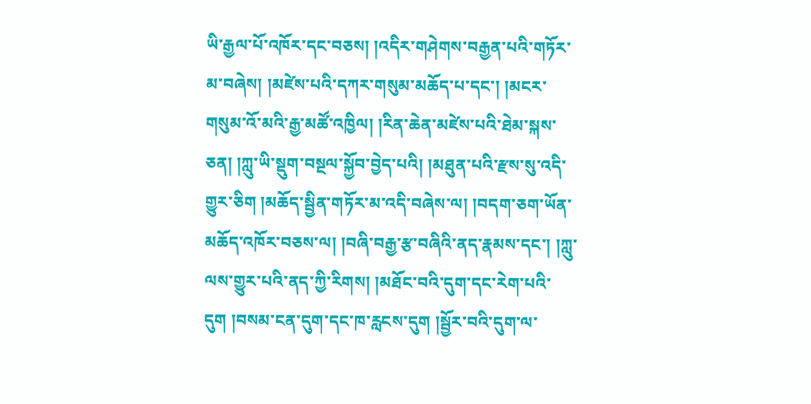ཡི་རྒྱལ་པོ་འཁོར་དང་བཅས། །འདིར་གཤེགས་བརྒྱན་པའི་གཏོར་མ་བཞེས། །མཛེས་པའི་དཀར་གསུམ་མཆོད་པ་དང་། །མངར་གསུམ་འོ་མའི་རྒྱ་མཚོ་འཁྱིལ། །རིན་ཆེན་མཛེས་པའི་ཐེམ་སྐས་ཅན། །ཀླུ་ཡི་སྡུག་བསྔལ་སྐྱོབ་བྱེད་པའི། །མཐུན་པའི་རྫས་སུ་འདི་གྱུར་ཅིག །མཆོད་སྦྱིན་གཏོར་མ་འདི་བཞེས་ལ། །བདག་ཅག་ཡོན་མཆོད་འཁོར་བཅས་ལ། །བཞི་བརྒྱ་རྩ་བཞིའི་ནད་རྣམས་དང་། །ཀླུ་ལས་གྱུར་པའི་ནད་ཀྱི་རིགས། །མཐོང་བའི་དུག་དང་རེག་པའི་དུག །བསམ་ངན་དུག་དང་ཁ་རླངས་དུག །སྦྱོར་བའི་དུག་ལ་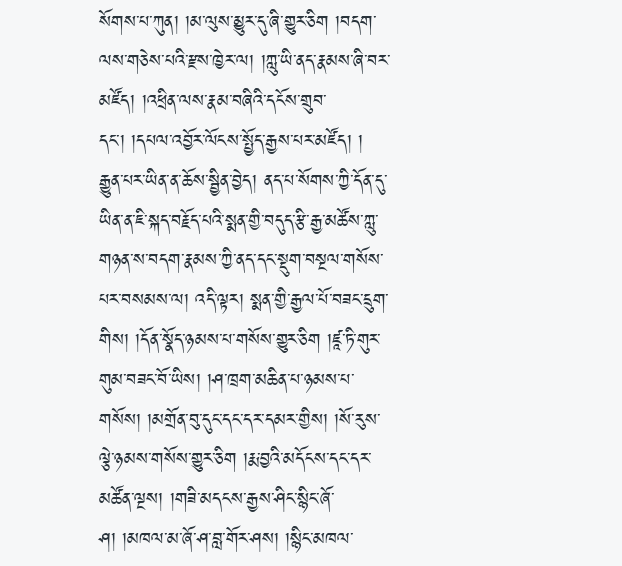སོགས་པ་ཀུན། །མ་ལུས་མྱུར་དུ་ཞི་གྱུར་ཅིག །བདག་ལས་གཅེས་པའི་རྫས་ཁྱེར་ལ། །ཀླུ་ཡི་ནད་རྣམས་ཞི་བར་མཛོད། །འཕྲིན་ལས་རྣམ་བཞིའི་དངོས་གྲུབ་དང་། །དཔལ་འབྱོར་ལོངས་སྤྱོད་རྒྱས་པར་མཛོད། ། རྒྱུན་པར་ཡིན་ན་ཆོས་སྦྱིན་བྱེད། ནད་པ་སོགས་ཀྱི་དོན་དུ་ཡིན་ན་ཇི་སྐད་བརྗོད་པའི་སྨན་གྱི་བདུད་རྩི་རྒྱ་མཚོས་ཀླུ་གཉན་ས་བདག་རྣམས་ཀྱི་ནད་དང་སྡུག་བསྔལ་གསོས་པར་བསམས་ལ། འདི་ལྟར། སྨན་གྱི་རྒྱལ་པོ་བཟང་དྲུག་གིས། །དོན་སྣོད་ཉམས་པ་གསོས་གྱུར་ཅིག །ཛཱ་ཏི་གུར་གུམ་བཟང་བོ་ཡིས། །ཤ་ཁྲག་མཆིན་པ་ཉམས་པ་གསོས། །མགྲོན་བུ་དུང་དང་དར་དམར་གྱིས། །སོ་རུས་ལྕེ་ཉམས་གསོས་གྱུར་ཅིག །རྨ་བྱའི་མདོངས་དང་དར་མཚོན་ལྔས། །གཟི་མདངས་རྒྱས་ཤིང་སྙིང་ཞོ་ཤ། །མཁལ་མ་ཞོ་ཤ་བླ་གོར་ཤས། །སྙིང་མཁལ་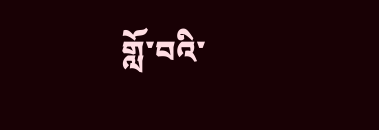གློ་བའི་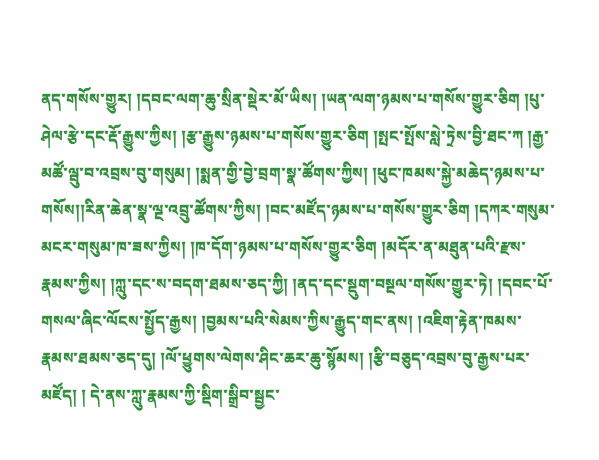ནད་གསོས་གྱུར། །དབང་ལག་ཆུ་སྲིན་སྡེར་མོ་ཡིས། །ཡན་ལག་ཉམས་པ་གསོས་གྱུར་ཅིག །པུ་ཤེལ་རྩེ་དང་རྡོ་རྒྱུས་ཀྱིས། །རྩ་རྒྱུས་ཉམས་པ་གསོས་གྱུར་ཅིག །སྤང་སྤོས་སླེ་ཏྲེས་བྱི་ཐང་ཀ །རྒྱ་མཚོ་ལྦུ་བ་འབྲས་བུ་གསུམ། །སྨན་གྱི་བྱེ་བྲག་སྣ་ཚོགས་ཀྱིས། །ཕུང་ཁམས་སྐྱེ་མཆེད་ཉམས་པ་གསོས།།རིན་ཆེན་སྣ་ལྔ་འབྲུ་ཚོགས་ཀྱིས། །བང་མཛོད་ཉམས་པ་གསོས་གྱུར་ཅིག །དཀར་གསུམ་མངར་གསུམ་ཁ་ཟས་ཀྱིས། །ཁ་དོག་ཉམས་པ་གསོས་གྱུར་ཅིག །མདོར་ན་མཐུན་པའི་རྫས་རྣམས་ཀྱིས། །ཀླུ་དང་ས་བདག་ཐམས་ཅད་ཀྱི། །ནད་དང་སྡུག་བསྔལ་གསོས་གྱུར་ཏེ། །དབང་པོ་གསལ་ཞིང་ལོངས་སྤྱོད་རྒྱས། །བྱམས་པའི་སེམས་ཀྱིས་རྒྱུད་གང་ནས། །འཇིག་རྟེན་ཁམས་རྣམས་ཐམས་ཅད་དུ། །ལོ་ཕྱུགས་ལེགས་ཤིང་ཆར་ཆུ་སྙོམས། །རྩི་བཅུད་འབྲས་བུ་རྒྱས་པར་མཛོད། ། དེ་ནས་ཀླུ་རྣམས་ཀྱི་སྡིག་སྒྲིབ་སྦྱང་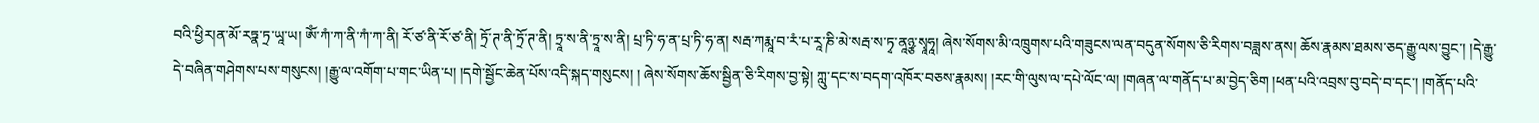བའི་ཕྱིར།ན་མོ་རཏྣ་ཏྲ་ཡཱ་ཡ། ཨོཾ་ཀཾ་ཀ་ནི་ཀཾ་ཀ་ནི། རོ་ཙ་ནི་རོ་ཙ་ནི། ཏྲོ་ཊ་ནི་ཏྲོ་ཊ་ནི། ཏྲཱ་ས་ནི་ཏྲཱ་ས་ནི། པྲ་ཏི་ཧ་ན་པྲ་ཏི་ཧ་ན། སརྦ་ཀརྨཱ་བ་རཾ་པ་རཱ་ཎི་མེ་སརྦ་ས་ཏྭ་ནཱཉྩ་སྭཱཧཱ། ཞེས་སོགས་མི་འཁྲུགས་པའི་གཟུངས་ལན་བདུན་སོགས་ཅི་རིགས་བཟླས་ནས། ཆོས་རྣམས་ཐམས་ཅད་རྒྱུ་ལས་བྱུང་། །དེ་རྒྱུ་དེ་བཞིན་གཤེགས་པས་གསུངས། །རྒྱུ་ལ་འགོག་པ་གང་ཡིན་པ། །དགེ་སྦྱོང་ཆེན་པོས་འདི་སྐད་གསུངས། ། ཞེས་སོགས་ཆོས་སྦྱིན་ཅི་རིགས་བྱ་སྟེ། ཀླུ་དང་ས་བདག་འཁོར་བཅས་རྣམས། །རང་གི་ལུས་ལ་དཔེ་ལོང་ལ། །གཞན་ལ་གནོད་པ་མ་བྱེད་ཅིག །ཕན་པའི་འབྲས་བུ་བདེ་བ་དང་། །གནོད་པའི་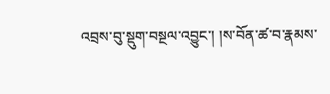འབྲས་བུ་སྡུག་བསྔལ་འབྱུང་། །ས་བོན་ཚ་བ་རྣམས་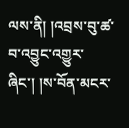ལས་ནི། །འབྲས་བུ་ཚ་བ་འབྱུང་འགྱུར་ཞིང་། །ས་བོན་མངར་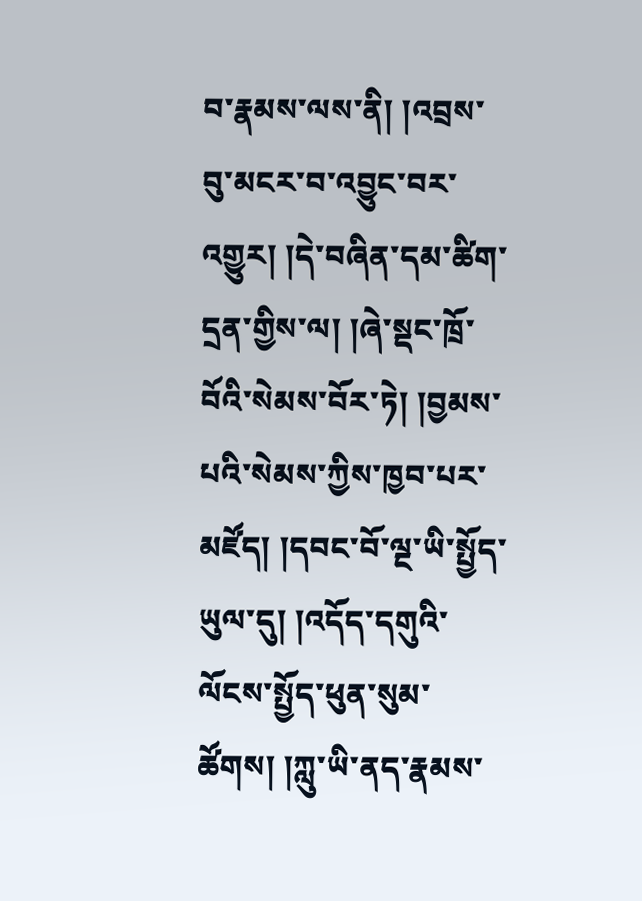བ་རྣམས་ལས་ནི། །འབྲས་བུ་མངར་བ་འབྱུང་བར་འགྱུར། །དེ་བཞིན་དམ་ཚིག་དྲན་གྱིས་ལ། །ཞེ་སྡང་ཁྲོ་བོའི་སེམས་བོར་ཏེ། །བྱམས་པའི་སེམས་ཀྱིས་ཁྱབ་པར་མཛོད། །དབང་བོ་ལྔ་ཡི་སྤྱོད་ཡུལ་དུ། །འདོད་དགུའི་ལོངས་སྤྱོད་ཕུན་སུམ་ཚོགས། །ཀླུ་ཡི་ནད་རྣམས་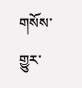གསོས་གྱུར་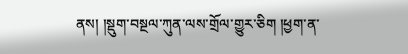ནས། །སྡུག་བསྔལ་ཀུན་ལས་གྲོལ་གྱུར་ཅིག །ཕྱག་ན་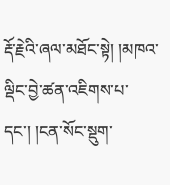རྡོ་རྗེའི་ཞལ་མཐོང་སྟེ། །མཁའ་ལྡིང་བྱེ་ཚན་འཇིགས་པ་དང་། །ངན་སོང་སྡུག་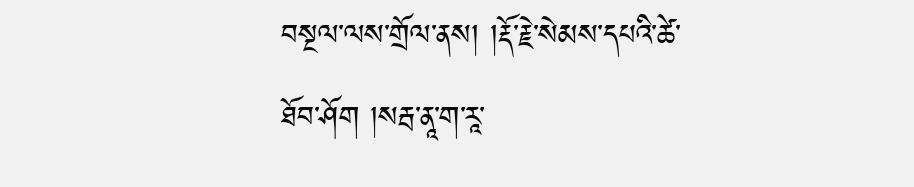བསྔལ་ལས་གྲོལ་ནས། །རྡོ་རྗེ་སེམས་དཔའི་ཚེ་ཐོབ་ཤོག །སརྦ་ནཱ་ག་རཱ་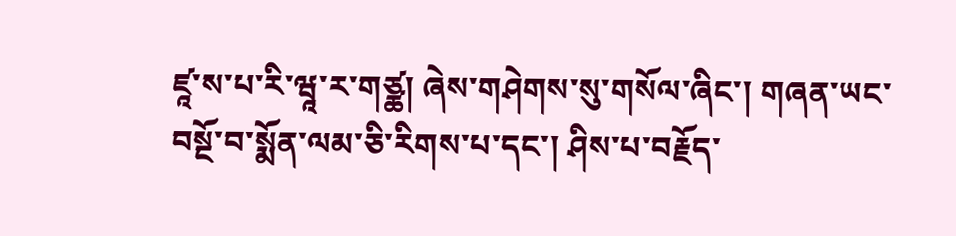ཛཱ་ས་པ་རི་ཝཱ་ར་གཙྪ། ཞེས་གཤེགས་སུ་གསོལ་ཞིང་། གཞན་ཡང་བསྔོ་བ་སྨོན་ལམ་ཅི་རིགས་པ་དང་། ཤིས་པ་བརྗོད་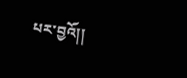པར་བྱའོ།།